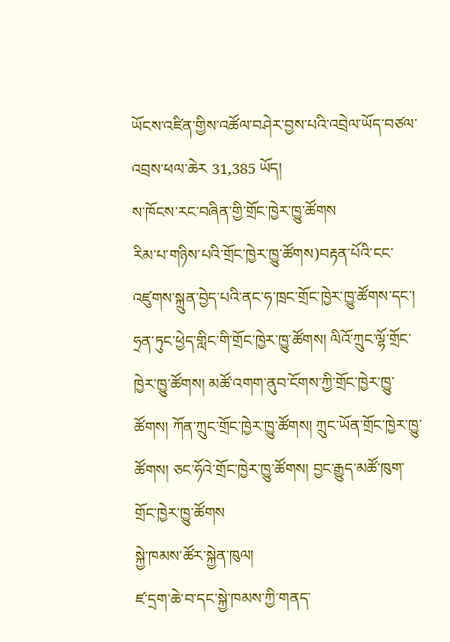ཡོངས་འཛིན་གྱིས་འཚོལ་བཤེར་བྱས་པའི་འབྲེལ་ཡོད་བཙལ་འབྲས་ཕལ་ཆེར 31,385 ཡོད།
ས་ཁོངས་རང་བཞིན་གྱི་གྲོང་ཁྱེར་ཁྱུ་ཚོགས
རིམ་པ་གཉིས་པའི་གྲོང་ཁྱེར་ཁྱུ་ཚོགས)བརྟན་པོའི་ངང་འཛུགས་སྐྲུན་བྱེད་པའི་ནང་ཧ་ཁྲང་གྲོང་ཁྱེར་ཁྱུ་ཚོགས་དང་། ཧྲན་ཏུང་ཕྱེད་གླིང་གི་གྲོང་ཁྱེར་ཁྱུ་ཚོགས། ལིའོ་ཀྲུང་ལྷོ་གྲོང་ཁྱེར་ཁྱུ་ཚོགས། མཚོ་འགག་ནུབ་ངོགས་ཀྱི་གྲོང་ཁྱེར་ཁྱུ་ཚོགས། ཀོན་ཀྲུང་གྲོང་ཁྱེར་ཁྱུ་ཚོགས། ཀྲུང་ཡོན་གྲོང་ཁྱེར་ཁྱུ་ཚོགས། ཅང་ཧོའེ་གྲོང་ཁྱེར་ཁྱུ་ཚོགས། བྱང་རྒྱུད་མཚོ་ཁུག་གྲོང་ཁྱེར་ཁྱུ་ཚོགས
སྐྱེ་ཁམས་ཚོར་སྐྱེན་ཁུལ།
ཛ་དྲག་ཆེ་བ་དང་སྐྱེ་ཁམས་ཀྱི་གནད་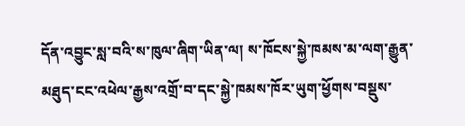དོན་འབྱུང་སླ་བའི་ས་ཁུལ་ཞིག་ཡིན་ལ། ས་ཁོངས་སྐྱེ་ཁམས་མ་ལག་རྒྱུན་མཐུད་ངང་འཕེལ་རྒྱས་འགྲོ་བ་དང་སྐྱེ་ཁམས་ཁོར་ཡུག་ཕྱོགས་བསྡུས་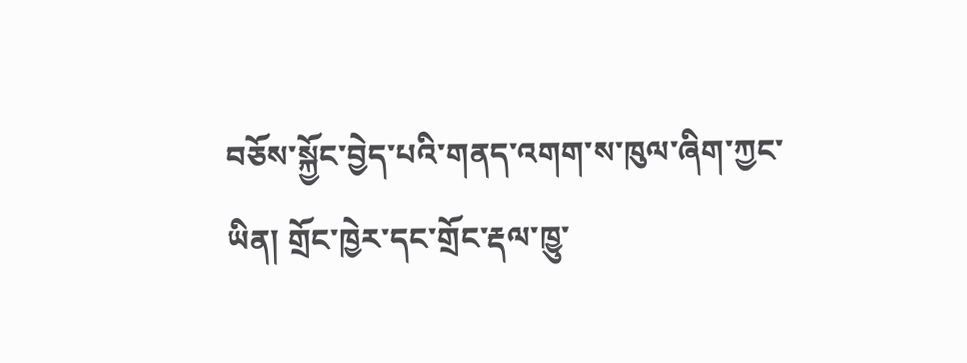བཅོས་སྐྱོང་བྱེད་པའི་གནད་འགག་ས་ཁུལ་ཞིག་ཀྱང་ཡིན། གྲོང་ཁྱེར་དང་གྲོང་རྡལ་ཁྱུ་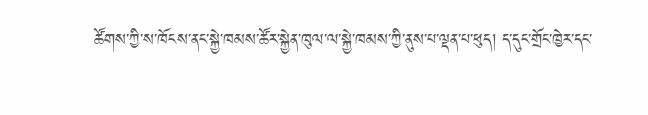ཚོགས་ཀྱི་ས་ཁོངས་ནང་སྐྱེ་ཁམས་ཚོར་སྐྱེན་ཁུལ་ལ་སྐྱེ་ཁམས་ཀྱི་ནུས་པ་ལྡན་པ་ཕུད། ད་དུང་གྲོང་ཁྱེར་དང་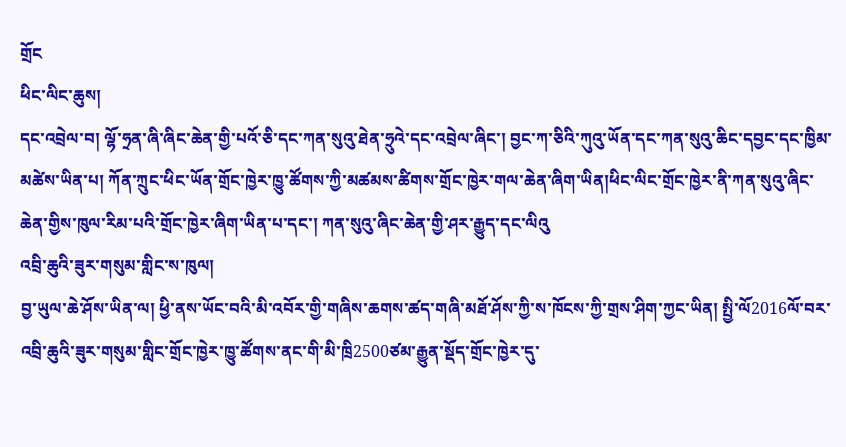གྲོང
ཕིང་ལིང་ཆུས།
དང་འབྲེལ་བ། ལྷོ་ཧྲན་ཞི་ཞིང་ཆེན་གྱི་པའོ་ཅི་དང་ཀན་སུའུ་ཐེན་ཧྲུའེ་དང་འབྲེལ་ཞིང་། བྱང་ཀ་ཅིའི་ཀུའུ་ཡོན་དང་ཀན་སུའུ་ཆིང་དབྱང་དང་ཁྱིམ་མཚེས་ཡིན་པ། ཀོན་ཀྲུང་ཕིང་ཡོན་གྲོང་ཁྱེར་ཁྱུ་ཚོགས་ཀྱི་མཚམས་ཚིགས་གྲོང་ཁྱེར་གལ་ཆེན་ཞིག་ཡིན།ཕིང་ལིང་གྲོང་ཁྱེར་ནི་ཀན་སུའུ་ཞིང་ཆེན་གྱིས་ཁུལ་རིམ་པའི་གྲོང་ཁྱེར་ཞིག་ཡིན་པ་དང་། ཀན་སུའུ་ཞིང་ཆེན་གྱི་ཤར་རྒྱུད་དང་ལིའུ
འབྲི་ཆུའི་ཟུར་གསུམ་གླིང་ས་ཁུལ།
བྱ་ཡུལ་ཆེ་ཤོས་ཡིན་ལ། ཕྱི་ནས་ཡོང་བའི་མི་འབོར་གྱི་གཞིས་ཆགས་ཚད་གཞི་མཐོ་ཤོས་ཀྱི་ས་ཁོངས་ཀྱི་གྲས་ཤིག་ཀྱང་ཡིན། སྤྱི་ལོ2016ལོ་བར་འབྲི་ཆུའི་ཟུར་གསུམ་གླིང་གྲོང་ཁྱེར་ཁྱུ་ཚོགས་ནང་གི་མི་ཁྲི2500ཙམ་རྒྱུན་སྡོད་གྲོང་ཁྱེར་དུ་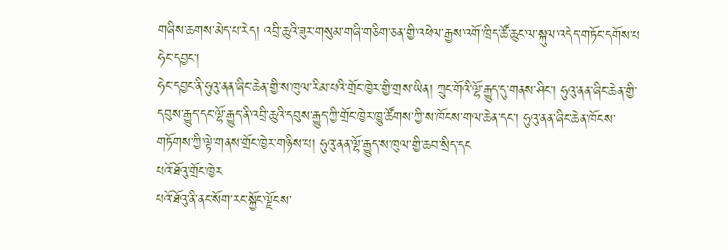གཞིས་ཆགས་མེད་པ་རེད། འབྲི་ཆུའི་ཟུར་གསུམ་གཞི་གཅིག་ཅན་གྱི་འཕེལ་རྒྱས་འགོ་ཁྲིད་ཚོ་ཆུང་ལ་སྐུལ་འདེད་གཏོང་དགོས་པ
ཧེང་དབྱང་།
ཧེང་དབྱང་ནི་ཧུའུ་ནན་ཞིང་ཆེན་གྱི་ས་ཁུལ་རིམ་པའི་གྲོང་ཁྱེར་གྱི་གྲས་ཡིན། ཀྲུང་གོའི་ལྷོ་རྒྱུད་དུ་གནས་ཤིང་། ཧུའུ་ནན་ཞིང་ཆེན་གྱི་དབུས་རྒྱུད་དང་ལྷོ་རྒྱུད་ནི་འབྲི་ཆུའི་དབུས་རྒྱུད་ཀྱི་གྲོང་ཁྱེར་ཁྱུ་ཚོགས་ཀྱི་ས་ཁོངས་གལ་ཆེན་དང་། ཧུའུ་ནན་ཞིང་ཆེན་ཁོངས་གཏོགས་ཀྱི་ལྟེ་གནས་གྲོང་ཁྱེར་གཉིས་པ། ཧུའུ་ནན་ལྷོ་རྒྱུད་ས་ཁུལ་གྱི་ཆབ་སྲིད་དང
པའོ་ཐོའུ་གྲོང་ཁྱེར
པའོ་ཐོའུ་ནི་ནང་སོག་རང་སྐྱོང་ལྗོངས་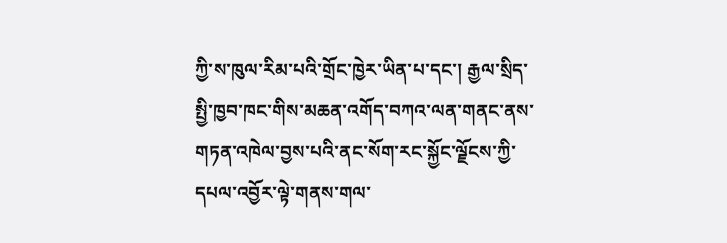ཀྱི་ས་ཁུལ་རིམ་པའི་གྲོང་ཁྱེར་ཡིན་པ་དང་། རྒྱལ་སྲིད་སྤྱི་ཁྱབ་ཁང་གིས་མཆན་འགོད་བཀའ་ལན་གནང་ནས་གཏན་འཁེལ་བྱས་པའི་ནང་སོག་རང་སྐྱོང་ལྗོངས་ཀྱི་དཔལ་འབྱོར་ལྟེ་གནས་གལ་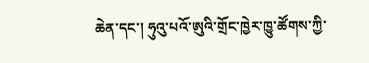ཆེན་དང་། ཧུའུ་པའོ་ཨུའི་གྲོང་ཁྱེར་ཁྱུ་ཚོགས་ཀྱི་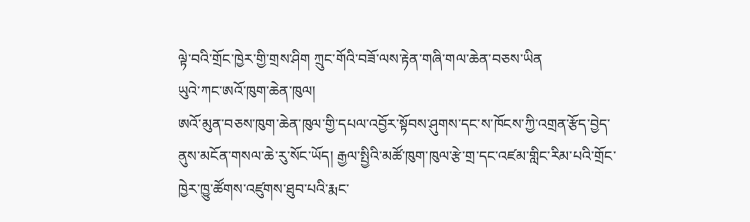ལྟེ་བའི་གྲོང་ཁྱེར་གྱི་གྲས་ཤིག ཀྲུང་གོའི་བཟོ་ལས་རྟེན་གཞི་གལ་ཆེན་བཅས་ཡིན
ཡུའེ་ཀང་ཨའོ་ཁུག་ཆེན་ཁུལ།
ཨའོ་མུན་བཅས་ཁུག་ཆེན་ཁུལ་གྱི་དཔལ་འབྱོར་སྟོབས་ཤུགས་དང་ས་ཁོངས་ཀྱི་འགྲན་རྩོད་བྱེད་ནུས་མངོན་གསལ་ཆེ་རུ་སོང་ཡོད། རྒྱལ་སྤྱིའི་མཚོ་ཁུག་ཁུལ་རྩེ་གྲ་དང་འཛམ་གླིང་རིམ་པའི་གྲོང་ཁྱེར་ཁྱུ་ཚོགས་འཛུགས་ཐུབ་པའི་རྨང་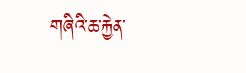གཞིའི་ཆ་རྐྱེན་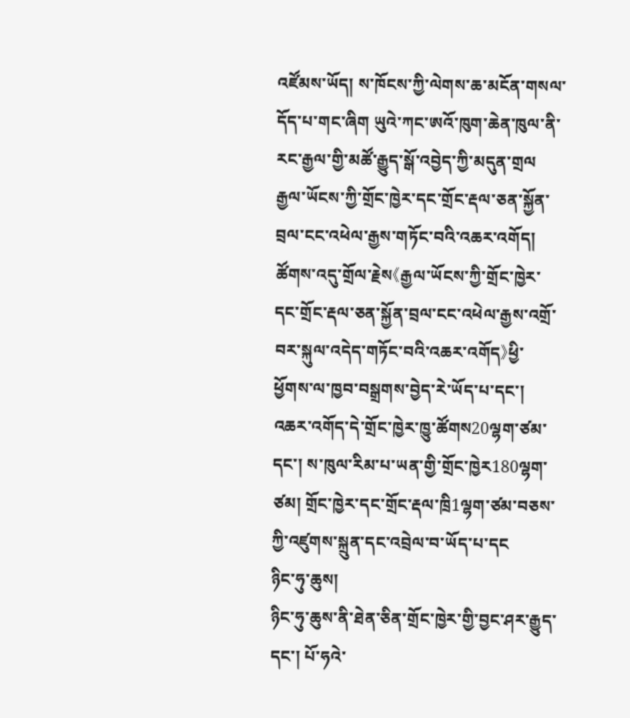འཛོམས་ཡོད། ས་ཁོངས་ཀྱི་ལེགས་ཆ་མངོན་གསལ་དོད་པ་གང་ཞིག ཡུའེ་ཀང་ཨའོ་ཁུག་ཆེན་ཁུལ་ནི་རང་རྒྱལ་གྱི་མཚོ་རྒྱུད་སྒོ་འབྱེད་ཀྱི་མདུན་གྲལ
རྒྱལ་ཡོངས་ཀྱི་གྲོང་ཁྱེར་དང་གྲོང་རྡལ་ཅན་སྐྱོན་བྲལ་ངང་འཕེལ་རྒྱས་གཏོང་བའི་འཆར་འགོད།
ཚོགས་འདུ་གྲོལ་རྗེས《རྒྱལ་ཡོངས་ཀྱི་གྲོང་ཁྱེར་དང་གྲོང་རྡལ་ཅན་སྐྱོན་བྲལ་ངང་འཕེལ་རྒྱས་འགྲོ་བར་སྐུལ་འདེད་གཏོང་བའི་འཆར་འགོད》ཕྱི་ཕྱོགས་ལ་ཁྱབ་བསྒྲགས་བྱེད་རེ་ཡོད་པ་དང་། འཆར་འགོད་དེ་གྲོང་ཁྱེར་ཁྱུ་ཚོགས20ལྷག་ཙམ་དང་། ས་ཁུལ་རིམ་པ་ཡན་གྱི་གྲོང་ཁྱེར180ལྷག་ཙམ། གྲོང་ཁྱེར་དང་གྲོང་རྡལ་ཁྲི1ལྷག་ཙམ་བཅས་ཀྱི་འཛུགས་སྐྲུན་དང་འབྲེལ་བ་ཡོད་པ་དང
ཉིང་ཧུ་ཆུས།
ཉིང་ཧུ་ཆུས་ནི་ཐེན་ཅིན་གྲོང་ཁྱེར་གྱི་བྱང་ཤར་རྒྱུད་དང་། པོ་ཧའེ་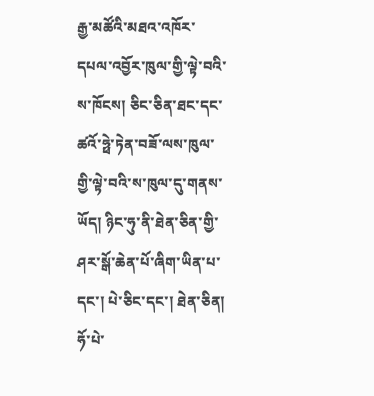རྒྱ་མཚོའི་མཐའ་འཁོར་དཔལ་འབྱོར་ཁུལ་གྱི་ལྟེ་བའི་ས་ཁོངས། ཅིང་ཅིན་ཐང་དང་ཚའོ་ཧྥེ་ཏེན་བཟོ་ལས་ཁུལ་གྱི་ལྟེ་བའི་ས་ཁུལ་དུ་གནས་ཡོད། ཉིང་ཧུ་ནི་ཐེན་ཅིན་གྱི་ཤར་སྒོ་ཆེན་པོ་ཞིག་ཡིན་པ་དང་། པེ་ཅིང་དང་། ཐེན་ཅིན། ཧོ་པེ་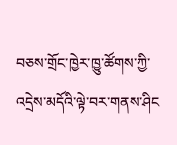བཅས་གྲོང་ཁྱེར་ཁྱུ་ཚོགས་ཀྱི་འདྲེས་མདོའི་ལྟེ་བར་གནས་ཤིང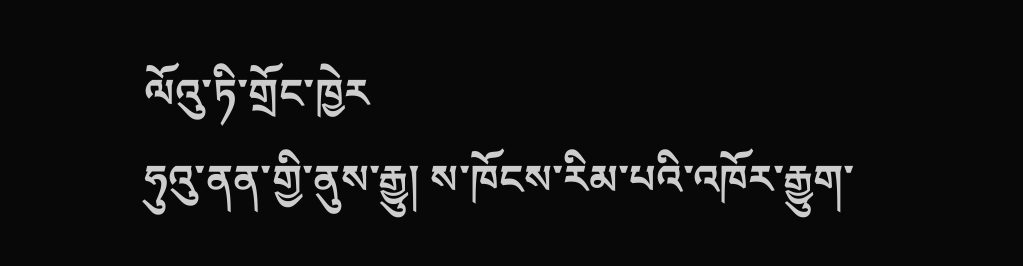ལོའུ་ཏི་གྲོང་ཁྱེར
ཧུའུ་ནན་གྱི་ནུས་རྒྱུ། ས་ཁོངས་རིམ་པའི་འཁོར་རྒྱུག་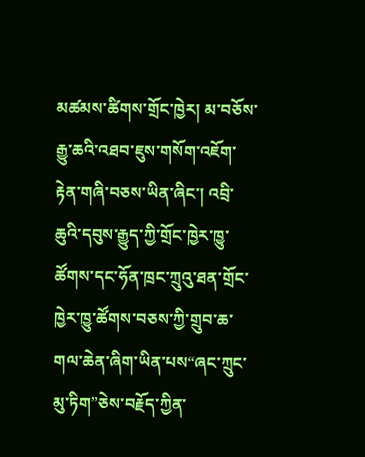མཚམས་ཚིགས་གྲོང་ཁྱེར། མ་བཅོས་རྒྱུ་ཆའི་འཐབ་ཇུས་གསོག་འཇོག་རྟེན་གཞི་བཅས་ཡིན་ཞིང་། འབྲི་ཆུའི་དབུས་རྒྱུད་ཀྱི་གྲོང་ཁྱེར་ཁྱུ་ཚོགས་དང་ཧོན་ཁྲང་ཀྲུའུ་ཐན་གྲོང་ཁྱེར་ཁྱུ་ཚོགས་བཅས་ཀྱི་གྲུབ་ཆ་གལ་ཆེན་ཞིག་ཡིན་པས“ཞང་ཀྲུང་མུ་ཏིག”ཅེས་བརྗོད་ཀྱིན་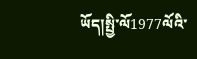ཡོད།སྤྱི་ལོ1977ལོའི་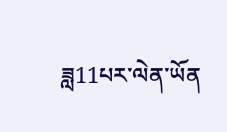ཟླ11པར་ལེན་ཡོན